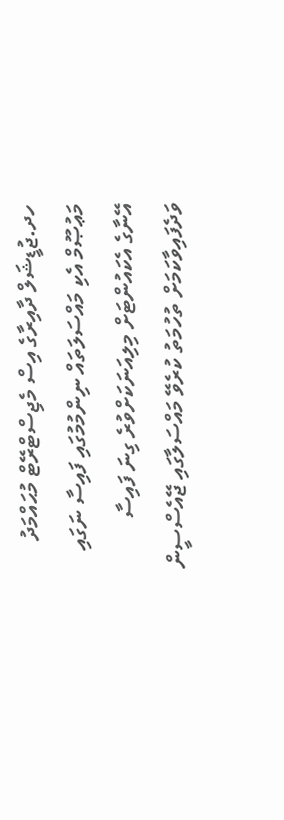ހދ.ޖުޑީޝަލް ދާއިރާގެ އިސް މެޖިސްޓްރޭޓް މުޙައްމަދު މަޢުޞޫމް އެކި މައްސަލަތައް ނިންމުމުގައި ފައިސާ ނަގައި އޭނާގެ އެކައުންޓަށް މިލިއަނަކަށްވުރެ ގިނަ ފައިސާ ވަދެފައިވާކަމަށް ތުހުމަތު ކުރެވޭ މައްސަލާގައި ޖޭއެސްސީން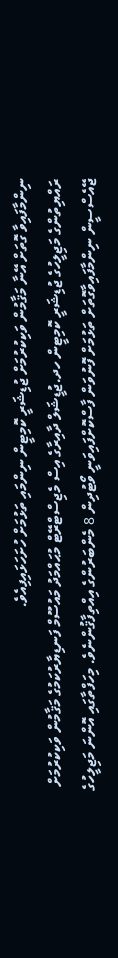ނިންމާފައިވާ ގޮތަށް އޭނާ މަޤާމުން ވަކިކުރުމަށް ޖުޑިޝަރީ ކޮމިޓީން ނިންމައި ތަޅުމަށް ހުށަހަޅައިފިއެވެ.
ރައްޔިތުންގެ މަޖިލީހުގެ ޖުޑިޝަރީ ކޮމިޓީން ހދ.ޖުޑީޝަލް ދާއިރާގެ އިސް މެޖިސްޓްރޭޓް މުޙައްމަދު މައުސޫމް ފަނޑިޔާރުކަމުގެ މަޤާމުން ވަކިކުރުމަށް ޖޭއެސްސީން ނިންމާފައިވާގޮތަށް ތަޅުމަށް ފޮނުވަން ފާސްކޮށްފައިވަނީ ވޯޓުދިން 8 މެންބަރުންގެ އިއްތިފާޤުންނެވެ. މިހަފްތާގައި އޮންނަ މަޖިލީހުގެ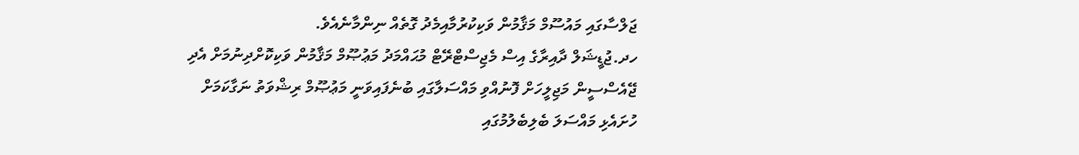ޖަލްސާގައި މައުސޫމް މަޤާމުން ވަކިކުރުމާއިމެދު ގޮތެއް ނިންމާނެއެވެ.
ހދ.ޖުޑީޝަލް ދާއިރާގެ އިސް މެޖިސްޓްރޭޓް މުޙައްމަދު މަޢުޞޫމް މަޤާމުން ވަކިކޮށްދިނުމަށް އެދި ޖޭއެސްސީން މަޖިލީހަށް ފޮނުއްވި މައްސަލާގައި ބުނެފައިވަނީ މަޢުޞޫމް ރިޝްވަތު ނަގާކަމަށް ހުށައެޅި މައްސަލަ ބެލިބެލުމުގައި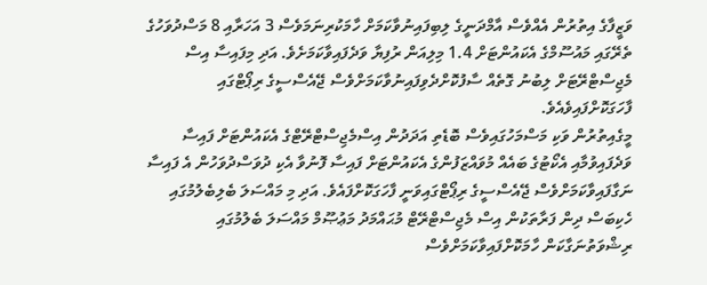ވަޒީފާގެ އިތުރުން އެއްވެސް އާމްދަނީގެ ލިބިފައިނުވާކަމަށް ހާމަކުރިނަމަވެސް 3 އަހަރާއި 8 މަސްދުވަހުގެ ތެރޭގައި މައުސޫމްގެ އެކައުންޓަށް 1.4 މިލިއަން ރުފިޔާ ވަދެފައިވާކަމަށެވެ. އަދި މިފައިސާ އިސް މެޖިސްޓްރޭޓަށް ލިބުނު ގޮތެއް ސާފުކޮށްދެވިފައިނުވާކަމަށްވެސް ޖޭއެސްސީގެ ރިޕޯޓްގައި ފާހަގަކޮށްފައިވެއެވެ.
މީގެއިތުރުން ވަކި މަސްމަހުގައިވެސް ބޮޑެތި އަދަދުން އިސްމެޖިސްޓްރޭޓްގެ އެކައުންޓަށް ފައިސާ ވަދެފައިވުމާއި އެކޯޓުގެ ބައެއް މުވައްޒަފުންގެ އެކައުންޓަށް ފައިސާ ފޮނުވާ އެކި ދުވަސްދުވަހުން އެ ފައިސާ ނަގާފައިވާކަމަށްވެސް ޖޭއެސްސީގެ ރިޕޯޓްގައިވަނީ ފާހަގަކޮށްފައެވެ. އަދި މި މައްސަލަ ބެލިބެލުމުގައި ހެކިބަސް ދިން ފަރާތަކުން އިސް މެޖިސްޓްރޭޓް މުޙައްމަދު މަޢުޞޫމް މައްސަލަ ބެލުމުގައި ރިޝްވަތުނަގާކަން ހާމަކޮށްފައިވާކަމަށްވެސް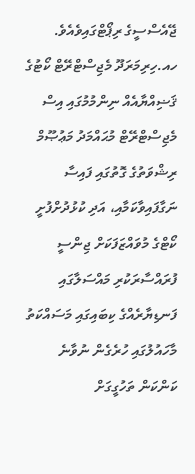ޖޭއެސްސީގެ ރިޕޯޓްގައިވެއެވެ.
ހއ.ހިރިމަރަދޫ މެޖިސްޓްރޭޓް ކޯޓުގެ ޤަޟިއްޔާއެއް ނިންމުމުގައި އިސް މެޖިސްޓްރޭޓް މުޙައްމަދު މަޢުޞޫމް ރިޝްވަތުގެ ގޮތުގައި ފައިސާ ނަގާފައިވާކަމާއި، އަދި ކުޅުދުށްފުށީ ކޯޓްގެ މުވައްޒަފަކަށް ޖިންސީ ފުރައްސާރަކުރި މައްސަލާގައި ފަނޑިޔާރެއްގެ ކިބައިގައި މަސައްކަތު މާހައުލުގައި ހުރެގެން ނުވާނެ ކަންކަން ތަހުގީގަށް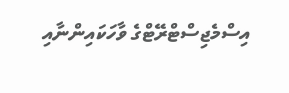އިސްމެޖިސްޓްރޭޓްގެ ވާހަކައިންނާއި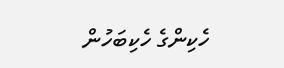ހެކިންގެ ހެކިބަހުން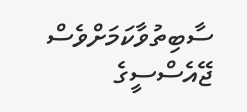ސާބިތުވާކަމަށްވެސް ޖޭއެސްސީގެ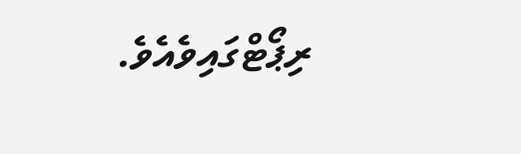ރިޕޯޓްގައިވެއެވެ.